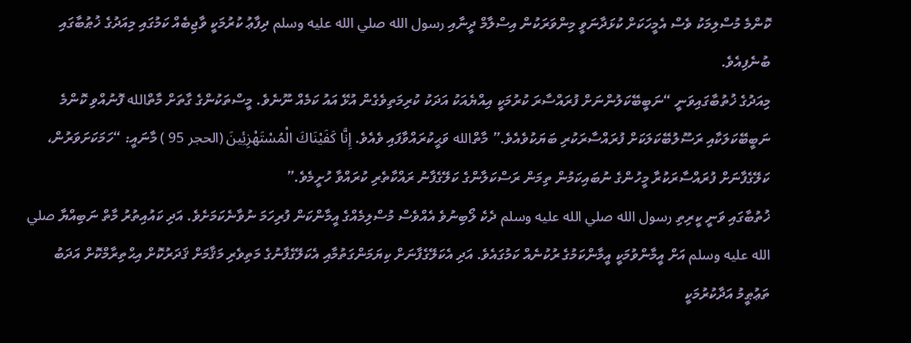ކޮންމެ މުސްލިމަކު ވެސް އެމީހަކަށް ކުޅަދާނަވީ މިންވަރަކުން އިސްލާމް ދީނާއި رسول الله صلي الله عليه وسلم ދިފާޢު ކުރުމަކީ ވާޖިބެއް ކަމުގައި މިއަދުގެ ޚުޠުބާގައި ބުނެފިއެވެ.
މިއަދުގެ ޚުތުބާގައިވަނީ “ނަބީބޭކަލުންނަށް ފުރައްސާރަ ކުރުމަކީ އިއްޔެއަކު އަދަކު ކުރިމަތިވެގެން އުޅޭ އައު ކަމެއް ނޫނެވެ. މީސްތަކުންގެ ގާތަށް މާތްالله ފޮނުއްވި ކޮންމެ ނަބީބޭކަލަކާއި ރަސޫލުބޭކަލަކަށް ފުރައްސާރަކުރި ބަޔަކުވެއެވެ.” މާތްالله ވަޙީކުރައްވާފައި ވެއެވެ. إِنَّا كَفَيْنَاكَ الْمُسْتَهْزِئِينَ (الحجر 95 ) މާނައީ: “ހަމަކަށަވަރުން، ކަލޭގެފާނަށް ފުރައްސާރަކުރާ މީހުންގެ ނުބައިކަމުން ތިމަން ރަސްކަލާންގެ ކަލޭގެފާނު ރައްކާތެރި ކުރައްވާ ހުށީމެވެ.”
ޚުތުބާގައި ވަނީ ކީރިތި رسول الله صلي الله عليه وسلم ދެކެ ލޯބިނުވެ އެއްވެސް މުސްލިމެއްގެ އީމާންކަން ފުރިހަމަ ނުވާނެކަމަށެވެ. އަދި ކައުއިތުރު މާތް ނަބިއްޔާ صلي الله عليه وسلم އަށް އީމާންވުމަކީ އީމާންކަމުގެ ރުކުނެއް ކަމުގައެވެ. އަދި އެކަލޭގެފާނަށް ކިޔަމަންގަތުމާއި އެކަލޭގެފާނުގެ މަތިވެރި މަޤާމަށް ޤަދަރުކޮށް އިޙްތިރާމްކޮށް އަދަބު ތަޢުޠީމު އަދާކުރުމަކީ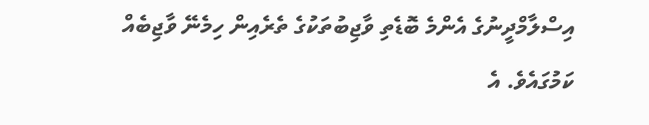އިސްލާމްދީނުގެ އެންމެ ބޮޑެތި ވާޖިބުތަކުގެ ތެރެއިން ހިމެނޭ ވާޖިބެއް ކަމުގައެވެ. އެ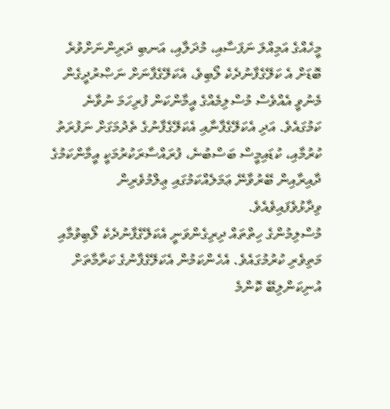މީހެއްގެ އަމިއްލަ ނަފަސާއި، މުދަލާއި، އަނބި ދަރިންނަށްވުރެ ބޮޑަށް އެ ކަލޭގެފާނުދެކެ ލޯބިވެ، އެކަލޭގެފާނަށް ނަޞްރުދީގެން މެނުވީ އެއްވެސް މުސްލިމެއްގެ އީމާންކަން ފުރިހަމަ ނުވާނެ ކަމުގައެވެ. އަދި އެކަލޭގެފާނާއި އެކަލޭގެފާނުގެ ތެދުމަގަށް ނަފުރަތު ކުރުމާއި، ކުޑައިމީސް ބަސްބުނެ، ފުރައްސާރަކުރުމަކީ އީމާންކަމުގެ ދާއިރާއިން ބޭރުވާނޭ ޢަމަލެއްކަމުގައި ޢިލްމުވެރިން ވިދާޅުވެފައިވެއެވެ.
މުސްލިމުންގެ ހިތްތައް ދިރިގެންވަނީ އެކަލޭގެފާނުދެކެ ލޯބިވުމާއި މަތިވެރި ކުރުމުގައެވެ. އެހެންކަމުން އެކަލޭގެފާނުގެ ކަރާމާތަށް އުނިކަންލިބޭ ކޮންމެ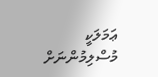ޢަމަލަކީ މުސްލިމުންނަށް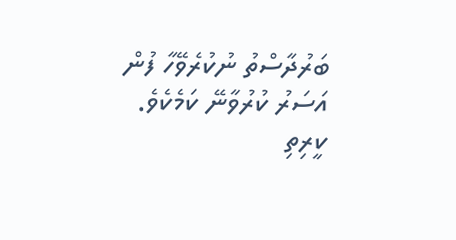ބަރުދާސްތު ނުކުރެވޭހާ ފުން އަސަރު ކުރުވާނޭ ކަމެކެވެ.
ކީރިތި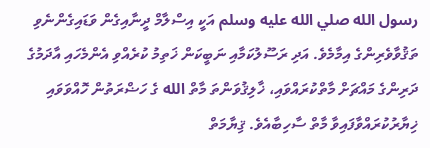رسول الله صلي الله عليه وسلم އަކީ އިސްލާމް ދީނާއިގެން ވަޑައިގެންނެވި ތަޤުވާވެރިންގެ އިމާމެވެ. އަދި ރަސޫލުކަމާއި ނަބީކަން ޚަތިމު ކުރެއްވި އެންމެހައި އާދަމުގެ ދަރިންގެ މައްޗަށް މާތްކުރައްވައި، ޚާލިޤުވަންތަ މާތް الله ގެ ހަޟްރަތުން ހޮއްވަވައި ޚިޔާރުކުރައްވާފައިވާ މާތް ސާހިބާއެވެ. ޤިޔާމަތް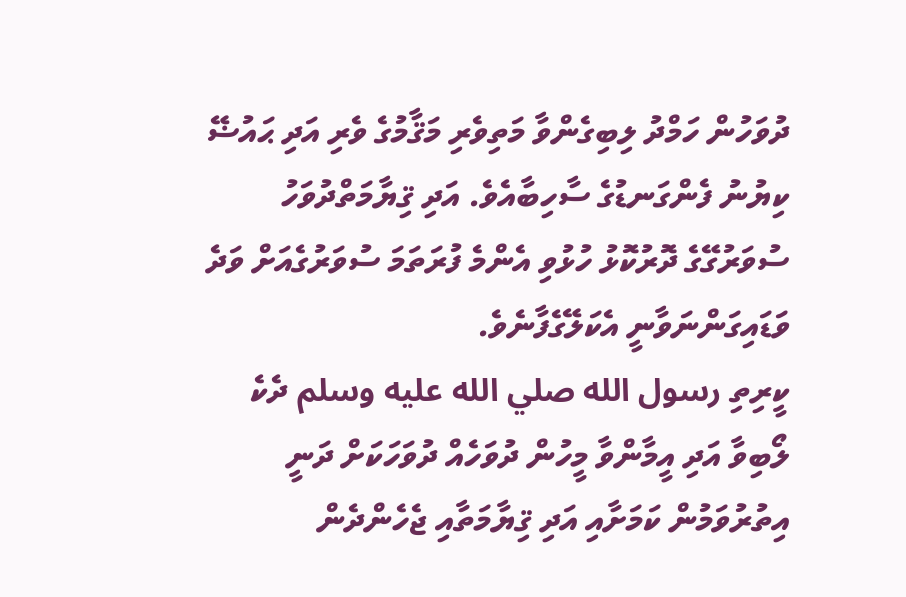ދުވަހުން ހަމްދު ލިބިގެންވާ މަތިވެރި މަޤާމުގެ ވެރި އަދި ޙައުޟޭ ކިޔުނު ފެންގަނޑުގެ ސާހިބާއެވެ. އަދި ޤިޔާމަތްދުވަހު ސުވަރުގޭގެ ދޮރުކޮޅު ހުޅުވި އެންމެ ފުރަތަމަ ސުވަރުގެއަށް ވަދެ ވަޑައިގަންނަވާނީ އެކަލޭގެފާނެވެ.
ކީރިތި رسول الله صلي الله عليه وسلم ދެކެ ލޯބިވާ އަދި އީމާންވާ މީހުން ދުވަހެއް ދުވަހަކަށް ދަނީ އިތުރުވަމުން ކަމަށާއި އަދި ޤިޔާމަތާއި ޖެހެންދެން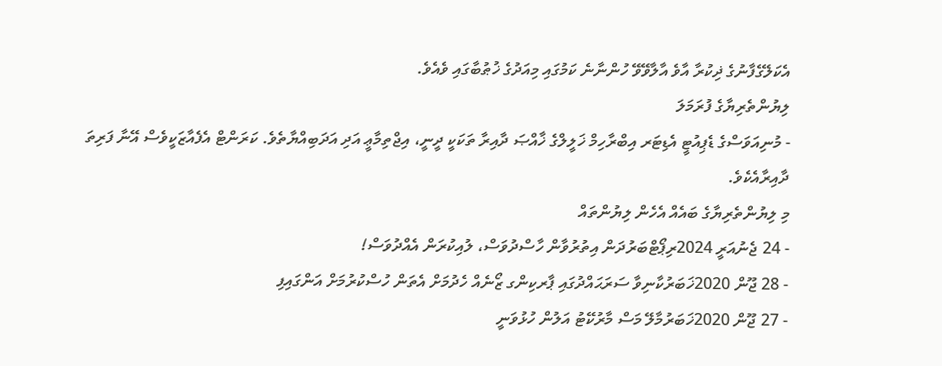އެކަލޭގެފާނުގެ ޛިކުރާ އާވެ އާލާވޭވޭ ހުންނާނެ ކަމުގައި މިއަދުގެ ޚުޠުބާގައި ވެއެވެ.
ލިޔުންތެރިޔާގެ ފުރަމަލަ
- މުނިއަވަސްގެ ޑެޕިއުޓީ އެޑިޓަރ އިބްރާހިމް ޚަލީލްގެ ޚާއްޞަ ދާއިރާ ތަކަކީ ދީނީ، އިޖްތިމާޢީ އަދި އަދަބިއްޔާތެވެ. ކަރަންޓް އެފެއާޒަކީވެސް އޭނާ ފަރިތަ ދާއިރާއެކެވެ.
މި ލިޔުންތެރިޔާގެ ބައެއް އެހެން ލިޔުންތައް
- 24 ޖެނުއަރީ 2024ރިޕޯޓްބަރުދަން އިތުރުވާން ހާސްދުވަސް، ލުއިކުރަން އެއްދުވަސް!
- 28 ޖޫން 2020ޚަބަރުކާނިވާ ސަރަޙައްދުގައި ޕާރކިންގ ޒޯނެއް ހެދުމަށް އެތަން ހުސްކުރުމަށް އަންގައިފި
- 27 ޖޫން 2020ޚަބަރުމާލޭ މަސް މާރުކޭޓު އަލުން ހުޅުވަނީ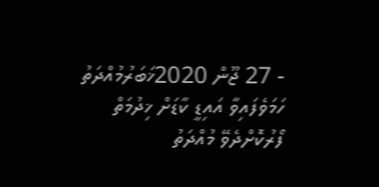- 27 ޖޫން 2020ޚަބަރުމުއްދަތު ހަމަވެފައިވާ އައިޑީ ކާޑަށް ޚިދުމަތް ފޯރުކޮށްދެވޭ މުއްދަތު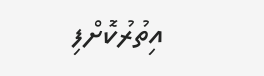އިތުރުކޮށްފި